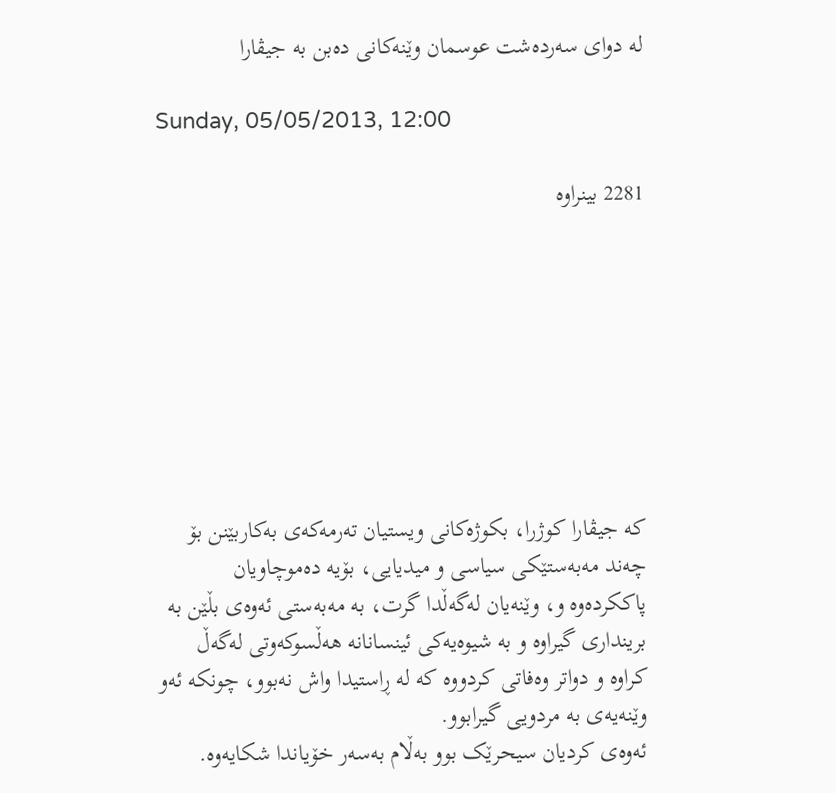لە دوای سەردەشت عوسمان وێنەکانی دەبن بە جیڤارا

Sunday, 05/05/2013, 12:00

2281 بینراوە








کە جیڤارا کوژرا، بکوژەکانی ویستیان تەرمەکەی بەکاربێنن بۆ چەند مەبەستێکی سیاسی و میدیایی، بۆیە دەموچاویان پاککردەوە و، وێنەیان لەگەڵدا گرت، بە مەبەستی ئەوەی بڵێن بە برینداری گیراوە و بە شیوەیەکی ئینسانانە هەڵسوکەوتی لەگەڵ کراوە و دواتر وەفاتی کردووە کە لە ڕاستیدا واش نەبوو، چونکە ئەو وێنەیەی بە مردویی گیرابوو.
ئەوەی کردیان سیحرێک بوو بەڵام بەسەر خۆیاندا شکایەوە.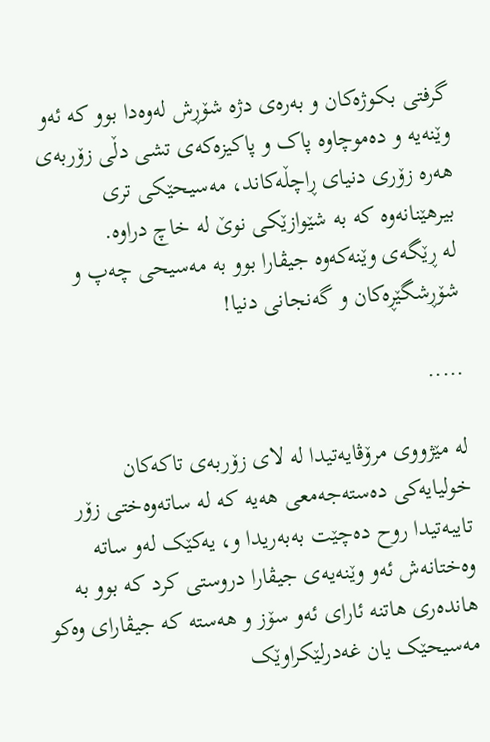گرفتی بکوژەکان و بەرەی دژە شۆڕش لەوەدا بوو کە ئەو وێنەیە و دەموچاوە پاک و پاکیزەکەی تشی دڵی زۆربەی هەرە زۆری دنیای ڕاچڵەکاند، مەسیحێکی تری بیرهێنانەوە کە بە شێوازێکی نوێ لە خاچ دراوە.
لە ڕێگەی وێنەکەوە جیڤارا بوو بە مەسیحی چەپ و شۆڕشگێڕەکان و گەنجانی دنیا!

.....

لە مێژووی مرۆڤایەتیدا لە لای زۆربەی تاکەکان خولیایەکی دەستەجەمعی هەیە کە لە ساتەوەختی زۆر تایبەتیدا روح دەچێت بەبەریدا و، یەکێک لەو ساتە وەختانەش ئەو وێنەیەی جیڤارا دروستی کرد کە بوو بە هاندەری هاتنە ئارای ئەو سۆز و هەستە کە جیڤارای وەکو مەسیحێک یان غەدرلێکراوێک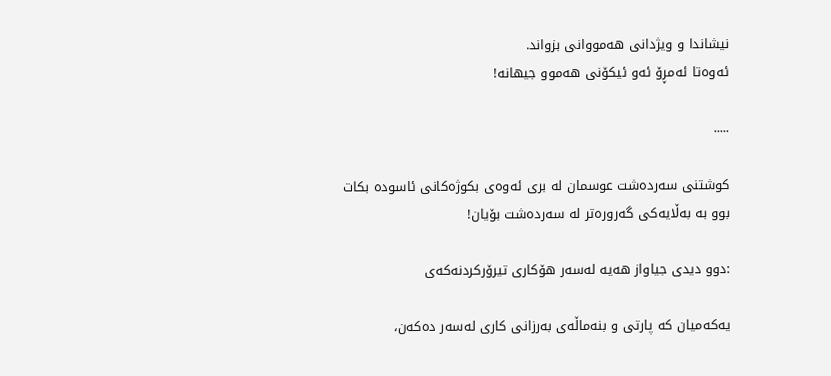نیشاندا و ویژدانی هەمووانی بزواند.
ئەوەتا ئەمڕۆ ئەو ئیکۆنی هەموو جیهانە!

.....

کوشتنی سەردەشت عوسمان لە بری ئەوەی بکوژەکانی ئاسودە بکات بوو بە بەڵایەکی گەرورەتر لە سەردەشت بۆیان!

:دوو دیدی جیاواز هەیە لەسەر هۆکاری تیرۆرکردنەکەی

یەکەمیان کە پارتی و بنەماڵەی بەرزانی کاری لەسەر دەکەن،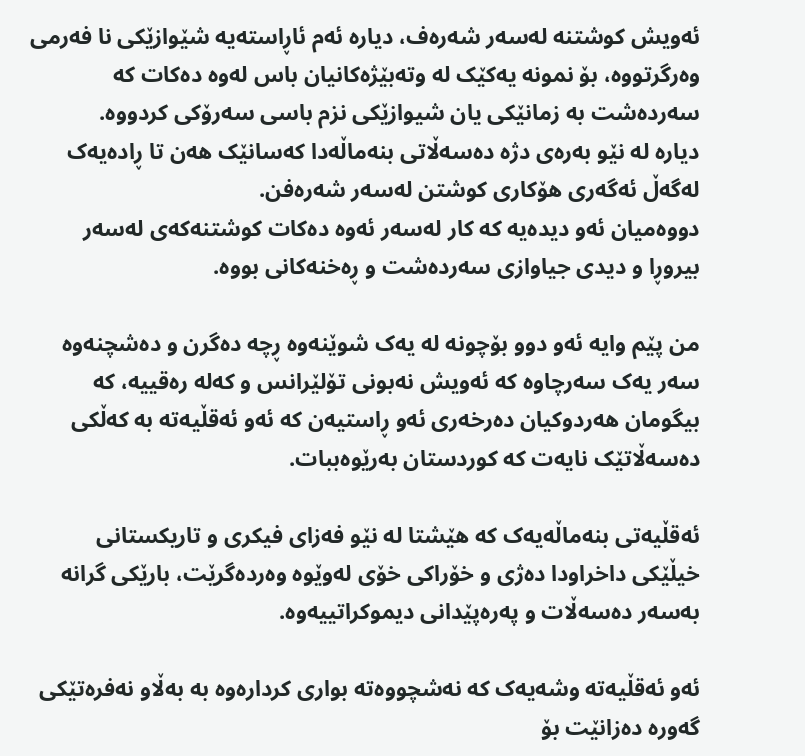ئەویش کوشتنە لەسەر شەرەف، دیارە ئەم ئاڕاستەیە شێوازێکی نا فەرمی وەرگرتووە، بۆ نمونە یەکێک لە وتەبێژەکانیان باس لەوە دەکات کە سەردەشت بە زمانێکی یان شیوازێکی نزم باسی سەرۆکی کردووە.
دیارە لە نێو بەرەی دژە دەسەڵاتی بنەماڵەدا کەسانێک هەن تا ڕادەیەک لەگەڵ ئەگەری هۆکاری کوشتن لەسەر شەرەفن.
دووەمیان ئەو دیدەیە کە کار لەسەر ئەوە دەکات کوشتنەکەی لەسەر بیروڕا و دیدی جیاوازی سەردەشت و ڕەخنەکانی بووە.

من پێم وایە ئەو دوو بۆچونە لە یەک شوێنەوە ڕچە دەگرن و دەشچنەوە سەر یەک سەرچاوە کە ئەویش نەبونی تۆلێرانس و کەلە رەقییە، کە بیگومان هەردوکیان دەرخەری ئەو ڕاستیەن کە ئەو ئەقڵیەتە بە کەڵکی دەسەڵاتێک نایەت کە کوردستان بەرێوەببات.

ئەقڵیەتی بنەماڵەیەک کە هێشتا لە نێو فەزای فیکری و تاریکستانی خیڵێکی داخراودا دەژی و خۆراکی خۆی لەوێوە وەردەگرێت، بارێکی گرانە بەسەر دەسەڵات و پەرەپێدانی دیموکراتییەوە.

ئەو ئەقڵیەتە وشەیەک کە نەشچووەتە بواری کردارەوە بە بەڵاو نەفرەتێکی گەورە دەزانێت بۆ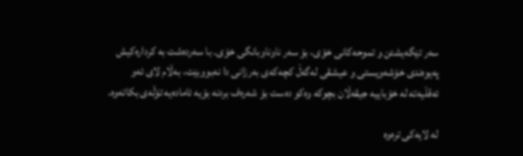سەر تێگەیشتن و تموحەکانی خۆی، بۆ سەر ناوناوبانگی خۆی. با سەردەشت بە کردارەکیش پەیوەندی خۆشەویستی و عیشقی لەگەڵ کچەکەی بەرزانی دا نەبووبێت، بەڵام لای ئەو ئەقڵیەتە لە خۆباییە جیقەڵان بچوکە وەکو دەست بۆ شەرەف بردنە بۆیە ئامادەیە تۆڵەی بکاتەوە.

لە لایەکی ترەوە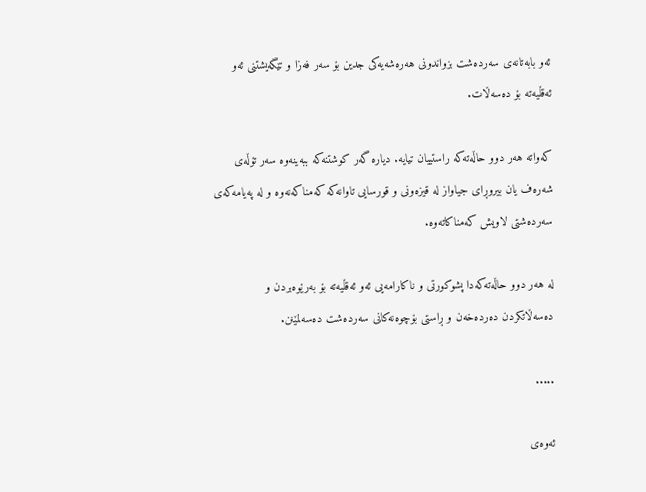ئەو بابەتانەی سەردەشت بزواندونی هەرەشەیەکی جدین بۆ سەر فەزا و تێگەیشتنی ئەو ئەقڵیەتە بۆ دەسەڵات.

کەواتە هەر دوو حاڵەتەکە راستییان تیایە. دیارە گەر کوشتنەکە ببەینەوە سەر تۆڵەی شەرەف یان بیروڕای جیاواز لە قیزەونی و قورسایی تاوانەکە کەمناکەنەوە و لە پەیامەکەی سەردەشتی لاویش کەمناکاتەوە.

لە هەر دوو حاڵەتەکەدا پشوکورتی و ناکارامەیی ئەو ئەقڵیەتە بۆ بەرێوەبردن و دەسەڵاتکردن دەردەخەن و ڕاستی بۆچوەنەکانی سەردەشت دەسەلمێنن.

.....

ئەوەی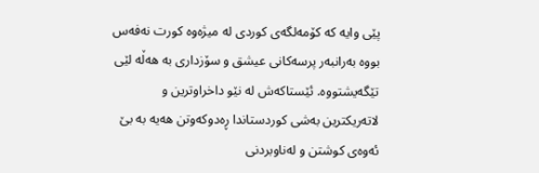پێی وایە کە کۆمەلگەی کوردی لە میژەوە کورت نەفەس بووە بەرانبەر پرسەکانی عیشق و سۆزداری بە هەڵە لێی تێگەیشتووە. ئێستاکەش لە نێو داخراوترین و لاتەریکترین بەشی کوردستاندا ڕەدوکەوتن هەیە بە بێ ئەوەی کوشتن و لەناوبردنی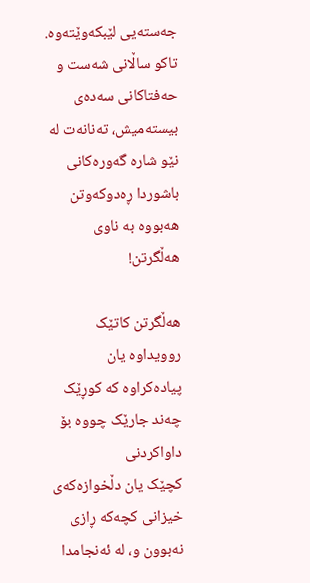جەستەیی لێبکەوێتەوە. تاکو ساڵانی شەست و حەفتاکانی سەدەی بیستەمیش، تەنانەت لە نێو شارە گەورەکانی باشوردا ڕەدوکەوتن هەبووە بە ناوی هەڵگرتن!

هەڵگرتن کاتێک روویداوە یان پیادەکراوە کە کوڕێک چەند جارێک چووە بۆ داواکردنی
کچێک یان دڵخوازەکەی خیزانی کچەکە ڕازی نەبوون و، لە ئەنجامدا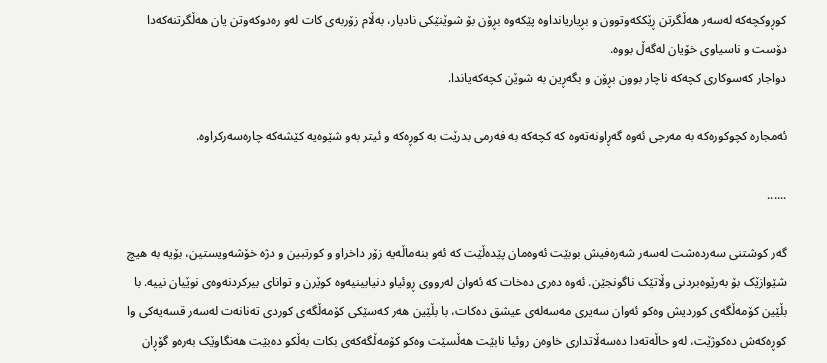کوڕوکچەکە لەسەر هەڵگرتن ڕێککەوتوون و بڕیاریانداوە پێکەوە بڕۆن بۆ شوێنێکی نادیار، بەڵام زۆربەی کات لەو رەدوکەوتن یان هەڵگرتنەکەدا دۆست و ناسیاوی خۆیان لەگەڵ بووە.
دواجار کەسوکاری کچەکە ناچار بوون بڕۆن و بگەڕین بە شوێن کچەکەیاندا.

ئەمجارە کچوکورەکە بە مەرجی ئەوە گەڕاونەتەوە کە کچەکە بە فەرمی بدرێت بە کوڕەکە و ئیتر بەو شێوەیە کێشەکە چارەسەرکراوە.

......

گەر کوشتنی سەردەشت لەسەر شەرەفیش بوبێت ئەوەمان پێدەڵێت کە ئەو بنەماڵەیە زۆر داخراو و کورتبین و دژە خۆشەویستین، بۆیە بە هیچ شێوازێک بۆ بەرێوەبردنی وڵاتێک ناگونجێن. ئەوە دەری دەخات کە ئەوان لەرووی ڕوئیاو دنیابینیەوە کوێرن و توانای بیرکردنەوەی نوێیان نییە. با بڵێین کۆمەڵگەی کوردیش وەکو ئەوان سەیری مەسەلەی عیشق دەکات، با بڵێین هەر کەسێکی کۆمەڵگەی کوردی تەنانەت لەسەر قسەیەکی وا کوڕەکەش دەکوژێت، لەو حاڵەتەدا دەسەڵاتداری خاوەن روئیا نابێت هەڵسێت وەکو کۆمەڵگەکەی بکات بەڵکو دەبێت هەنگاوێک بەرەو گۆڕان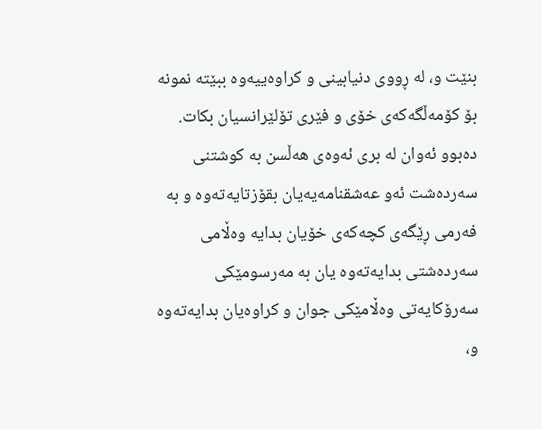بنێت و، لە ڕووی دنیابینی و کراوەییەوە ببێتە نمونە بۆ کۆمەڵگەکەی خۆی و فێری تۆلێرانسیان بکات. دەبوو ئەوان لە بری ئەوەی هەڵسن بە کوشتنی سەردەشت ئەو عەشقنامەیەیان بقۆزتایەتەوە و بە فەرمی ڕێگەی کچەکەی خۆیان بدایە وەڵامی سەردەشتی بدایەتەوە یان بە مەرسومێکی سەرۆکایەتی وەڵامێکی جوان و کراوەیان بدایەتەوە و،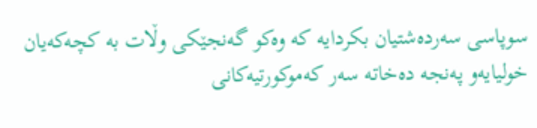سوپاسی سەردەشتیان بکردایە کە وەکو گەنجێکی وڵات بە کچەکەیان خولیایەو پەنجە دەخاتە سەر کەموکورتیەکانی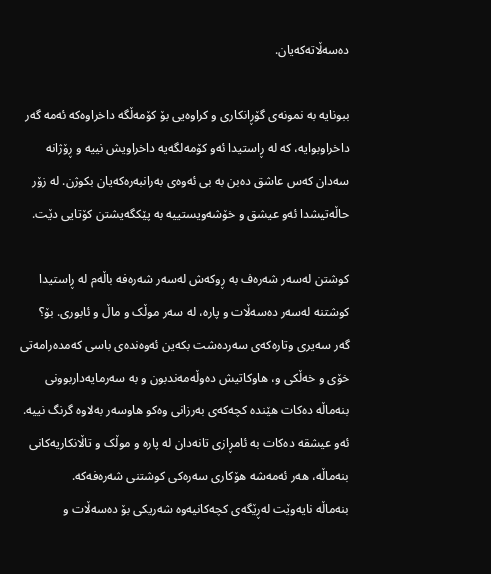دەسەڵاتەکەیان.

ببونایە بە نمونەی گۆڕانکاری و کراوەیی بۆ کۆمەڵگە داخراوەکە ئەمە گەر داخراوبوایە، کە لە ڕاستیدا ئەو کۆمەلگەیە داخراویش نییە و ڕۆژانە سەدان کەس عاشق دەبن بە بی ئەوەی بەرانبەرەکەیان بکوژن. لە زۆر حاڵەتیشدا ئەو عیشق و خۆشەویستییە بە پێکگەیشتن کۆتایی دێت.

کوشتن لەسەر شەرەف بە ڕوکەش لەسەر شەرەفە باڵەم لە ڕاستیدا کوشتنە لەسەر دەسەڵات و پارە، لە سەر موڵک و ماڵ و ئابوری. بۆ؟
گەر سەیری وتارەکەی سەردەشت بکەین ئەوەندەی باسی کەمدەرامەتی خۆی و خەڵکی و، هاوکاتیش دەوڵەمەندبون و بە سەرمایەداربوونی بنەماڵە دەکات هێندە کچەکەی بەرزانی وەکو هاوسەر بەلاوە گرنگ نییە. ئەو عیشقە دەکات بە ئامڕازی تانەدان لە پارە و موڵک و تاڵانکاریەکانی بنەماڵە، هەر ئەمەشە هۆکاری سەرەکی کوشتنی شەرەفەکە.
بنەماڵە نایەوێت لەڕێگەی کچەکانیەوە شەریکی بۆ دەسەڵات و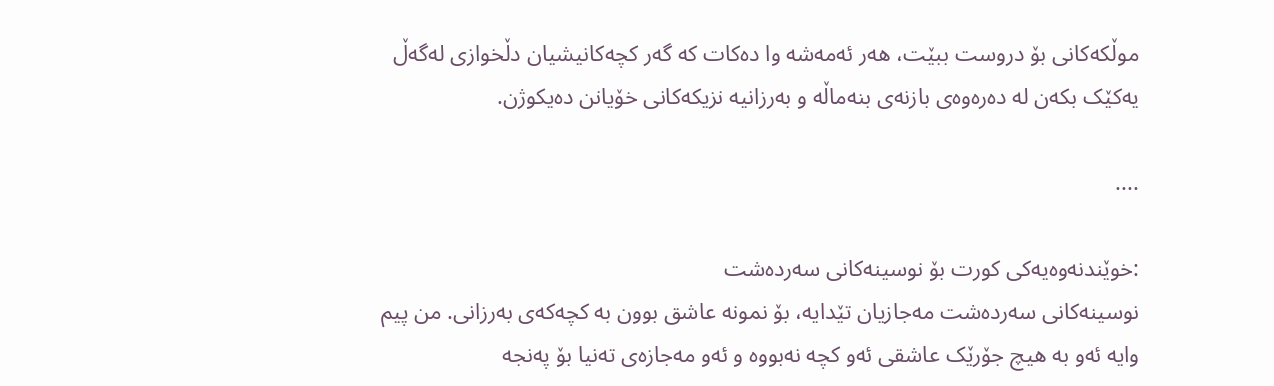موڵکەکانی بۆ دروست ببێت، هەر ئەمەشە وا دەکات کە گەر کچەکانیشیان دڵخوازی لەگەڵ یەکێک بکەن لە دەرەوەی بازنەی بنەماڵە و بەرزانیە نزیکەکانی خۆیانن دەیکوژن.

....

:خوێندنەوەیەکی کورت بۆ نوسینەکانی سەردەشت
نوسینەکانی سەردەشت مەجازیان تێدایە، بۆ نمونە عاشق بوون بە کچەکەی بەرزانی. من پیم وایە ئەو بە هیچ جۆرێک عاشقی ئەو کچە نەبووە و ئەو مەجازەی تەنیا بۆ پەنجە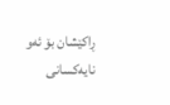ڕاکێشان بۆ ئەو نایەکسانی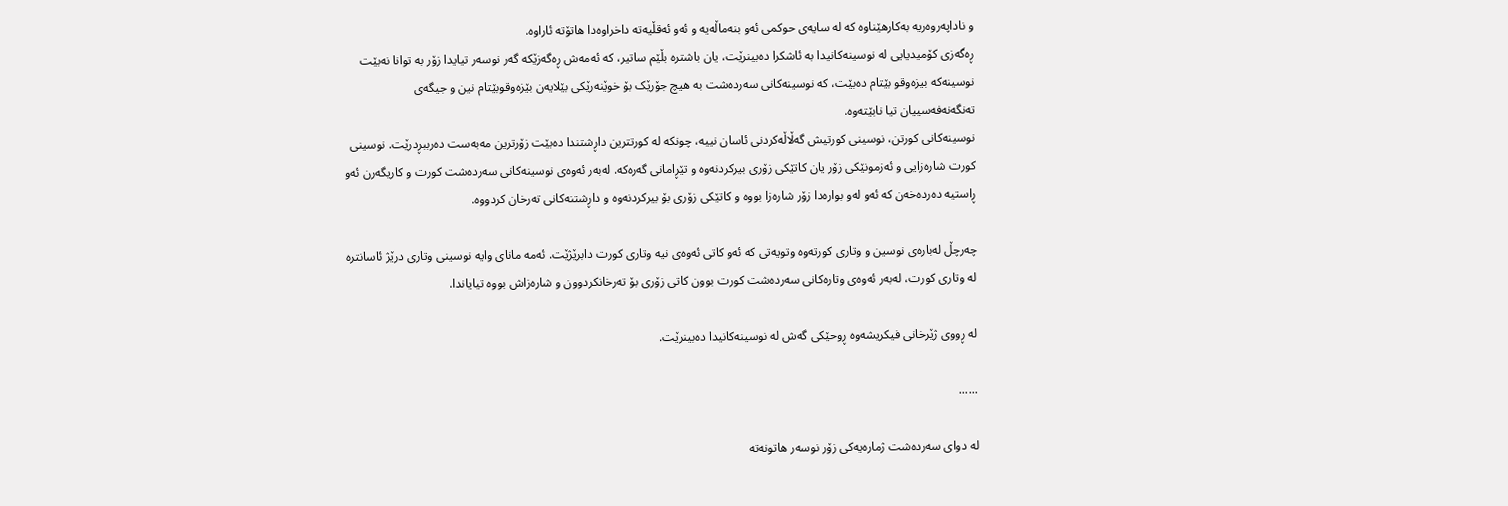و ناداپەروەریە بەکارهێناوە کە لە سایەی حوکمی ئەو بنەماڵەیە و ئەو ئەقڵیەتە داخراوەدا هاتۆتە ئاراوە.
ڕەگەزی کۆمیدیایی لە نوسینەکانیدا بە ئاشکرا دەبینرێت، یان باشترە بڵێم ساتیر، کە ئەمەش ڕەگەزێکە گەر نوسەر تیایدا زۆر بە توانا نەبێت نوسینەکە بیزەوقو بێتام دەبێت، کە نوسینەکانی سەردەشت بە هیچ جۆرێک بۆ خوێنەرێکی بێلایەن بێزەوقوبێتام نین و جیگەی تەنگەنەفەسییان تیا نابێتەوە.
نوسینەکانی کورتن، نوسینی کورتیش گەڵاڵەکردنی ئاسان نییە، چونکە لە کورتترین داڕشتندا دەبێت زۆرترین مەبەست دەرببڕدرێت. نوسینی کورت شارەزایی و ئەزمونێکی زۆر یان کاتێکی زۆری بیرکردنەوە و تێڕامانی گەرەکە. لەبەر ئەوەی نوسینەکانی سەردەشت کورت و کاریگەرن ئەو ڕاستیە دەردەخەن کە ئەو لەو بوارەدا زۆر شارەزا بووە و کاتێکی زۆری بۆ بیرکردنەوە و داڕشتنەکانی تەرخان کردووە.

چەرچڵ لەبارەی نوسین و وتاری کورتەوە وتویەتی کە ئەو کاتی ئەوەی نیە وتاری کورت دابرێژێت. ئەمە مانای وایە نوسینی وتاری درێژ ئاسانترە لە وتاری کورت، لەبەر ئەوەی وتارەکانی سەردەشت کورت بوون کاتی زۆری بۆ تەرخانکردوون و شارەزاش بووە تیایاندا.

لە ڕووی ژێرخانی فیکریشەوە ڕوحێکی گەش لە نوسینەکانیدا دەبینرێت.

......

لە دوای سەردەشت ژمارەیەکی زۆر نوسەر هاتونەتە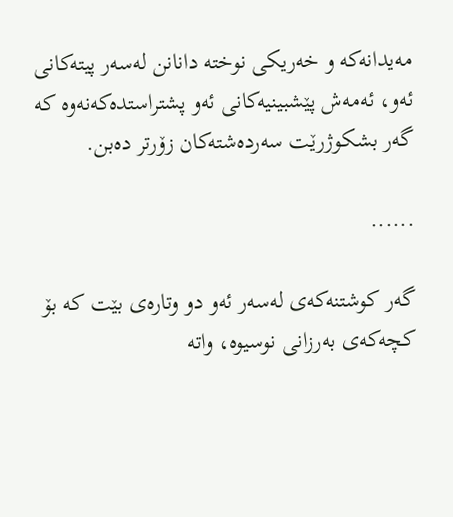مەیدانەکە و خەریکی نوختە دانانن لەسەر پیتەکانی ئەو، ئەمەش پێشبینیەکانی ئەو پشتراستدەکەنەوە کە گەر بشکوژرێت سەردەشتەکان زۆرتر دەبن.

......

گەر کوشتنەکەی لەسەر ئەو دو وتارەی بێت کە بۆ کچەکەی بەرزانی نوسیوە، واتە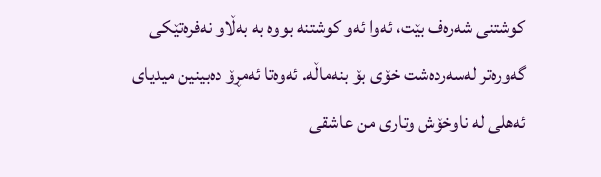کوشتنی شەرەف بێت، ئەوا ئەو کوشتنە بووە بە بەڵاو نەفرەتێکی گەورەتر لەسەردەشت خۆی بۆ بنەماڵە. ئەوەتا ئەمڕۆ دەبینین میدیای ئەهلی لە ناوخۆش وتاری من عاشقی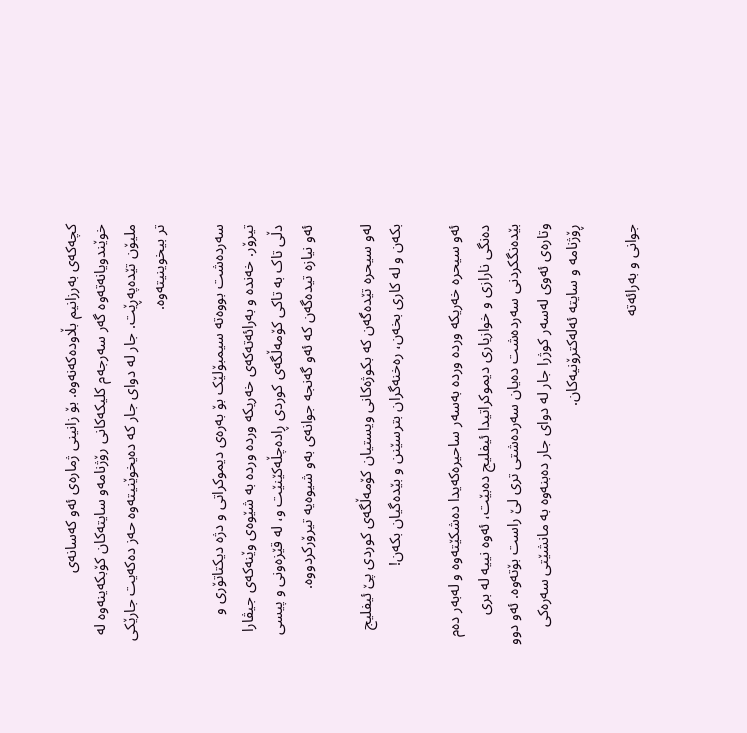کچەکەی بەرزانیم بڵاودەکەنەوە. بۆ زانینی ژمارەی ئەو کەسانەی خوێندویانەتەوە گەر سەرجەم کلیکەکانی رۆژنامەو سایتەکان کۆبکەینەوە لە ملیۆن تێدەپەڕێت. جار لە دوای جار کە دەیخوێنیتەوە حەز دەکەیت جارێکی تر بیخوینیتەوە.

سەردەشت بووەتە سیمبۆلێک بۆ بەرەی دیموکراتی و دژە دیکتاتۆری و تیرۆر. خەندە و بەرائەتەکەی خەریکە وردە وردە بە شێوەی وێنەکەی جیڤارا دڵی تاک بە تاکی کۆمەڵگەی کوردی ڕادەچڵەکێنێت و، لە قێزەونی و پیسی ئەو نیازە تیدەگەن کە ئەو گەنجە جوانەی بەو شیوەیە تیرۆرکردووە.

لەو سیحرە تێدەگەن کە بکوژەکانی ویستیان کۆمەڵگەی کوردی پێ ئیفلیج بکەن و لە کاری بخەن، رەخنەگران بترسێنن و بێدەگیان بکەن!

ئەو سیحرە خەریکە وردە وردە بەسەر ساحیرەکەیدا دەشکێتەوە و لەبەر دەم دەنگی نارازی و خوازیاری دیموکراتیدا ئیفلیج دەبێت، ئەوە نییە لە بری بێدەنگکردنی سەردەشت دەیان سەردەشتی تری لێ راست بۆتەوە. ئەو دوو وتارەی ئەوی لەسەر کوژرا جار لە دوای جار دەبنەوە بە مانشێتی سەرەکی ڕۆژنامە و سایتە ئەلەکترۆنیەکان.

جوانی و بەرائەتە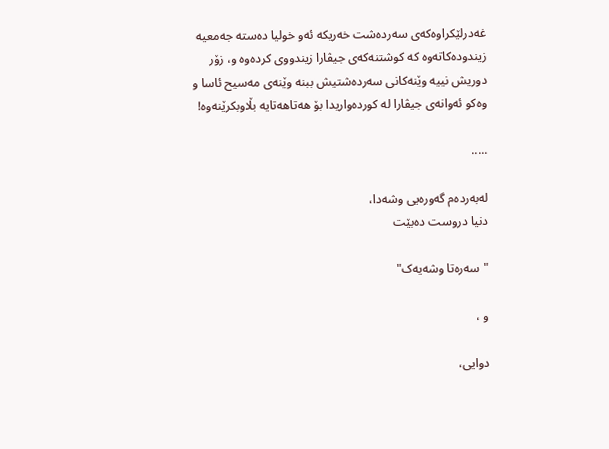غەدرلێکراوەکەی سەردەشت خەریکە ئەو خولیا دەستە جەمعیە زیندودەکاتەوە کە کوشتنەکەی جیڤارا زیندووی کردەوە و، زۆر دوریش نییە وێنەکانی سەردەشتیش ببنە وێنەی مەسیح ئاسا و وەکو ئەوانەی جیڤارا لە کوردەواریدا بۆ هەتاهەتایە بڵاوبکرێنەوە!

.....

لەبەردەم گەورەیی وشەدا،
دنیا دروست دەبێت

"سەرەتا وشەیەک"

و ،

دوایی،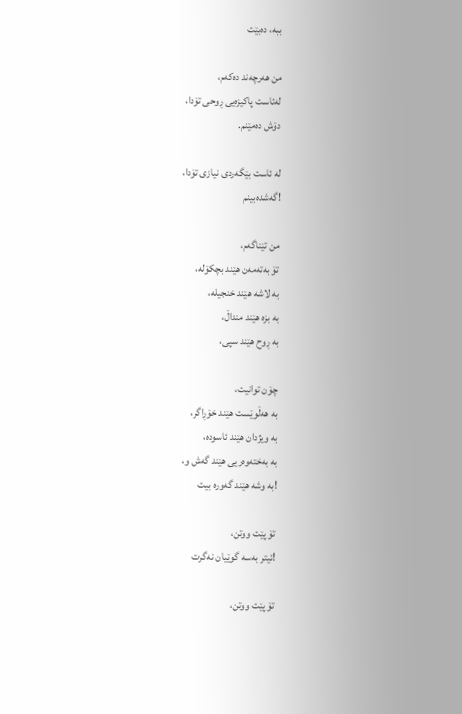ببە، دەبێت

من هەرچەند دەکەم،
لەئاست پاکیزەیی ڕوحی تۆدا،
دۆش دەمێنم.

لە ئاست بێگەردی نیازی تۆدا،
!گەشدەبینم

من تێناگەم،
تۆ بەتەمەن هێند بچکۆلە،
بە لاشە هێند خنجیلە،
بە بزە هێند منداڵ،
بە ڕوح هێند سپی،

چۆن توانیت،
بە هەڵوێست هێند خۆڕاگر،
بە ویژدان هێند ئاسودە،
بە بەختەوەریی هێند گەش و،
!بە وشە هێند گەورە بیت

تۆ پێت ووتن،
!ئیتر بەسە گوێیان نەگرت

تۆ پێت ووتن،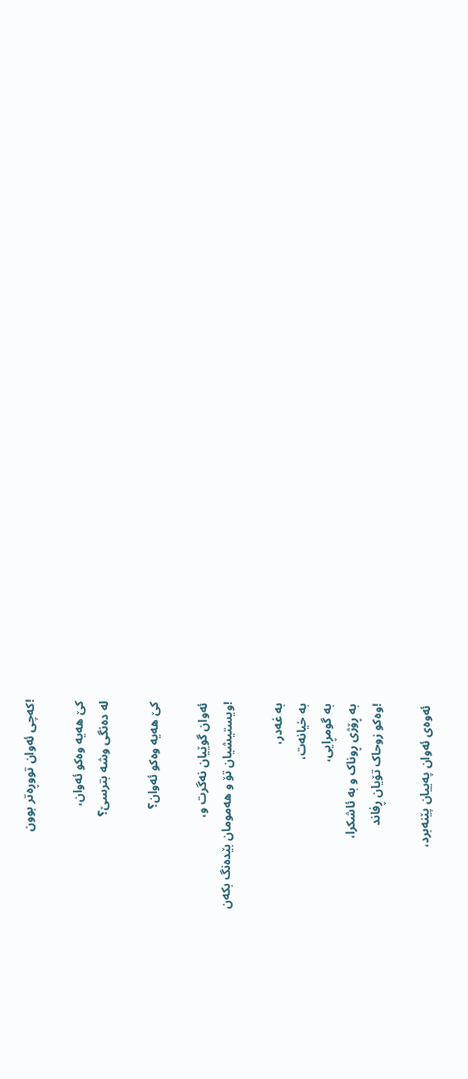!کەچی ئەوان تووڕەتر بوون

کێ هەیە وەکو ئەوان،
لە دەنگی وشە بترسێ؟

کێ هەیە وەکو ئەوان؟

ئەوان گوێیان نەگرت و،
!ویستیشیان تۆ و هەمومان بێدەنگ بکەن

بە غەدر،
بە خیانەت،
بە گومڕایی،
بە ڕۆژی ڕوناک و بە ئاشکرا،
!وەکو زوحاک تۆیان ڕفاند

ئەوەی ئەوان پەییان پێنەبرد،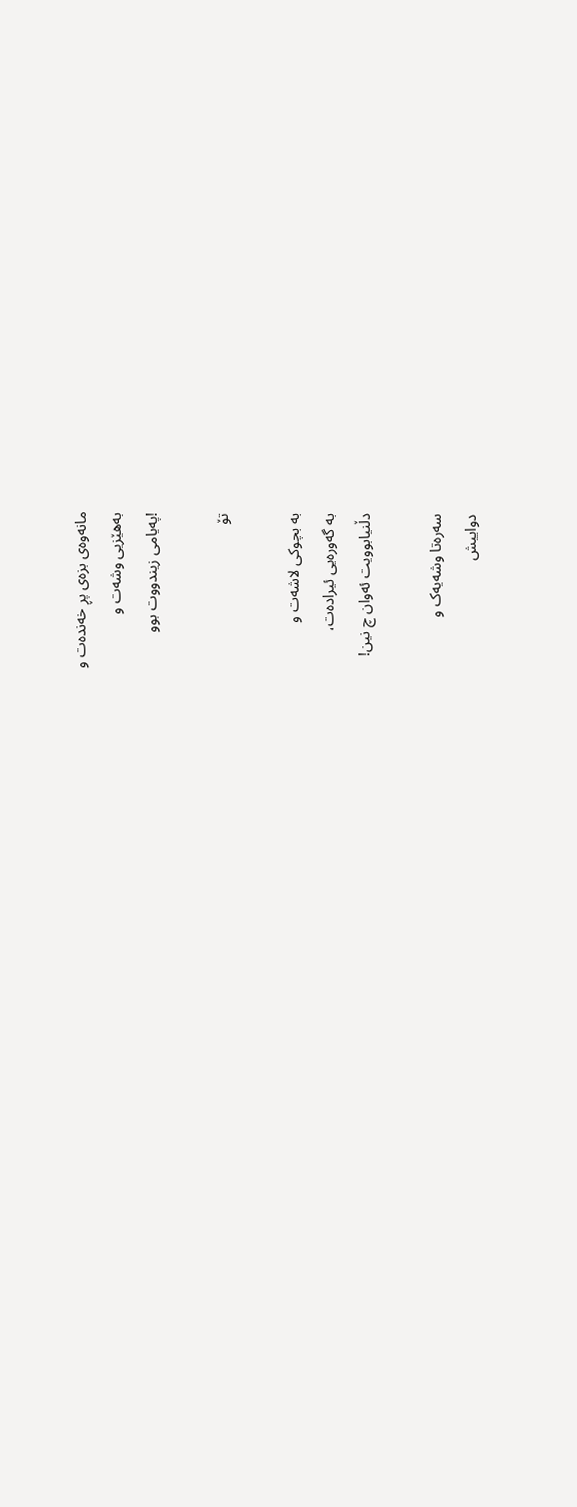مانەوەی بزەی پڕ خەندەت و
بەهێزیی وشەت و
!پەیامی زیندووت بوو

تۆ

بە بچوکی لاشەت و
بە گەورەیی ئیرادەت،
دڵنیابوویت ئەوان چ نین!

سەرەتا وشەیەک و
دواییش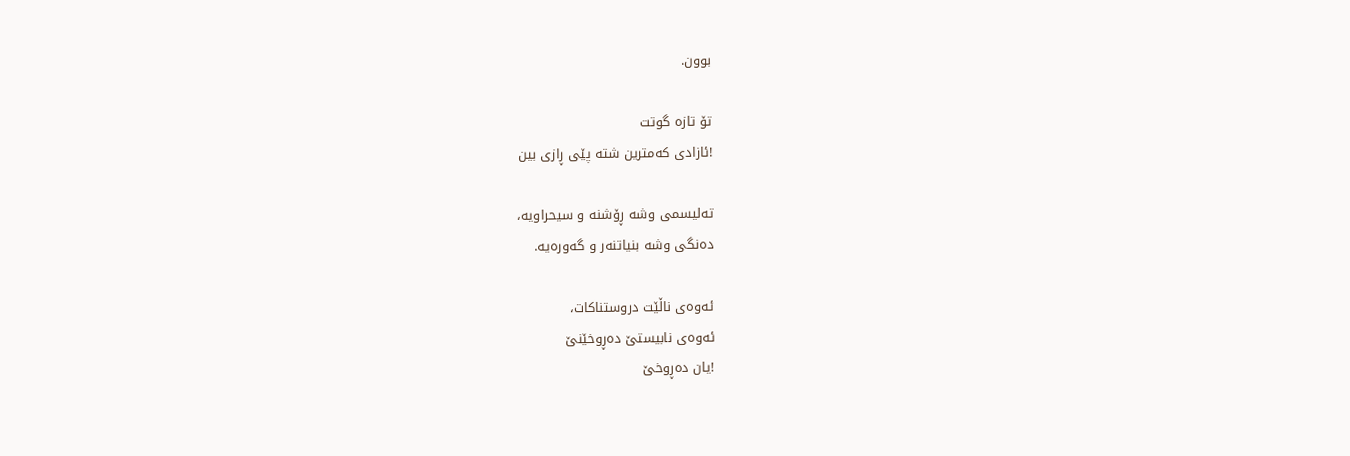بوون.

تۆ تازە گوتت
!ئازادی کەمترین شتە پێی ڕازی بین

تەلیسمی وشە ڕۆشنە و سیحراویە،
دەنگی وشە بنیاتنەر و گەورەیە.

ئەوەی ناڵێت دروستناکات،
ئەوەی نابیستێ دەڕوخێنێ
!یان دەڕوخێ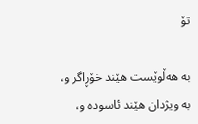تۆ

بە هەڵوێست هێند خۆڕاگر و،
بە ویژدان هێند ئاسودە و،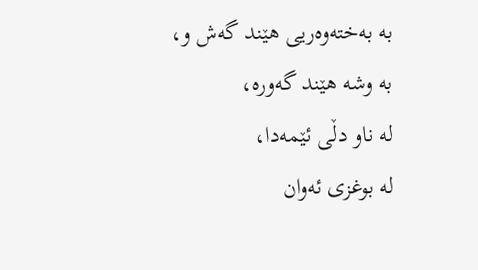بە بەختەوەریی هێند گەش و،
بە وشە هێند گەورە،
لە ناو دڵی ئێمەدا،
لە بوغزی ئەوان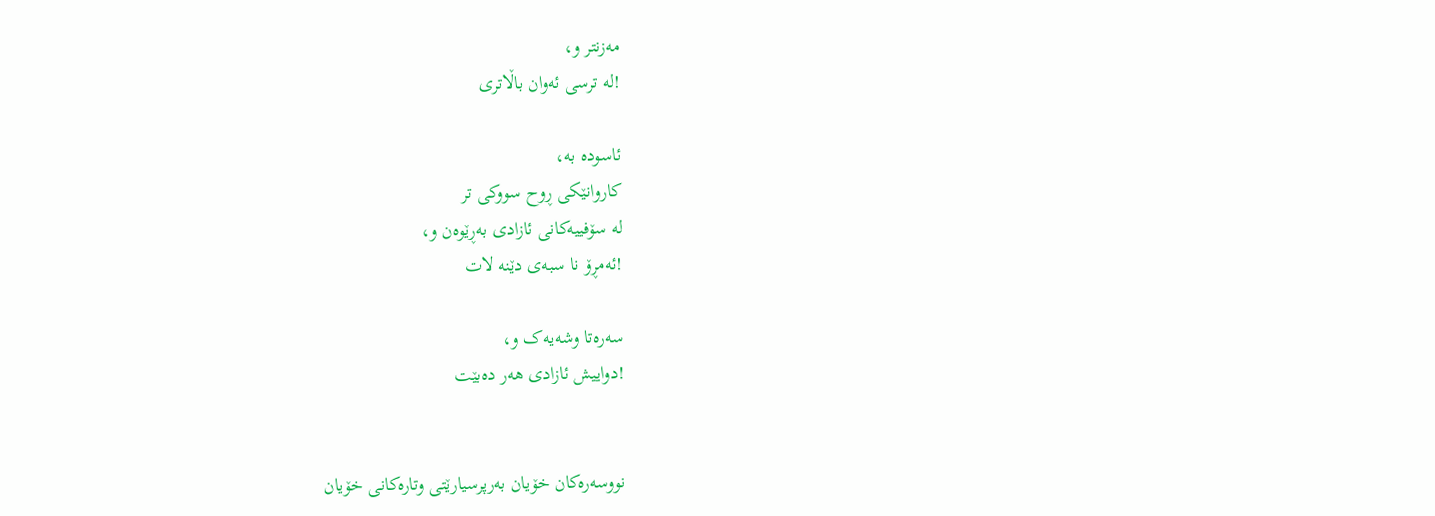مەزنتر و،
!لە ترسی ئەوان باڵاتری

ئاسودە بە،
کاروانێکی ڕوح سووکی تر
لە سۆفییەکانی ئازادی بەڕێوەن و،
!ئەمڕۆ نا سبەی دێنە لات

سەرەتا وشەیەک و،
!دواییش ئازادی هەر دەبێت


نووسەرەکان خۆیان بەرپرسیارێتی وتارەکانی خۆیان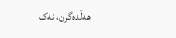هەڵدەگرن، نەک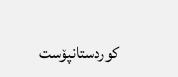کوردستانپۆست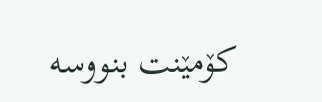کۆمێنت بنووسە